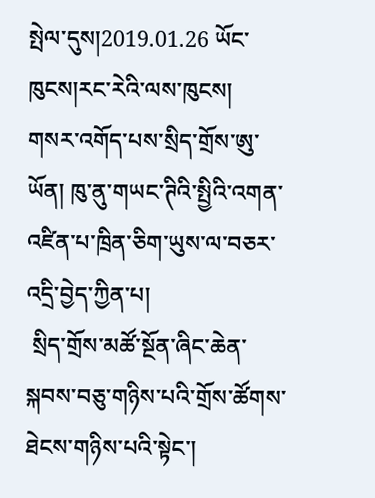སྤེལ་དུས།2019.01.26 ཡོང་ཁུངས།རང་རེའི་ལས་ཁུངས།
གསར་འགོད་པས་སྲིད་གྲོས་ཨུ་ཡོན། ཁུ་ནུ་གཡང་ཊིའི་སྤྱིའི་འགན་འཛིན་པ་ཁྲིན་ཅིག་ཡུས་ལ་བཅར་འདྲི་བྱེད་ཀྱིན་པ།
 སྲིད་གྲོས་མཚོ་སྔོན་ཞིང་ཆེན་སྐབས་བཅུ་གཉིས་པའི་གྲོས་ཚོགས་ཐེངས་གཉིས་པའི་སྟེང་།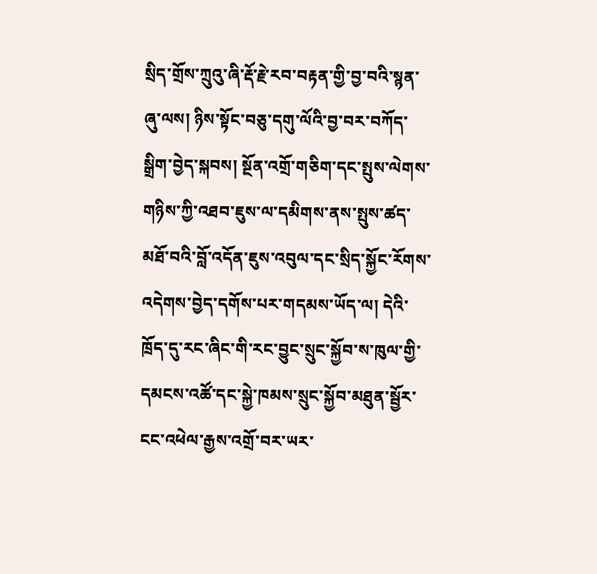སྲིད་གྲོས་ཀྲུའུ་ཞི་རྡོ་རྗེ་རབ་བརྟན་གྱི་བྱ་བའི་སྙན་ཞུ་ལས། ཉིས་སྟོང་བཅུ་དགུ་ལོའི་བྱ་བར་བཀོད་སྒྲིག་བྱེད་སྐབས། སྔོན་འགྲོ་གཅིག་དང་སྤུས་ལེགས་གཉིས་ཀྱི་འཐབ་ཇུས་ལ་དམིགས་ནས་སྤུས་ཚད་མཐོ་བའི་བློ་འདོན་ཇུས་འབུལ་དང་སྲིད་སྐྱོང་རོགས་འདེགས་བྱེད་དགོས་པར་གདམས་ཡོད་ལ། དེའི་ཁྲོད་དུ་རང་ཞིང་གི་རང་བྱུང་སྲུང་སྐྱོབ་ས་ཁུལ་གྱི་དམངས་འཚོ་དང་སྐྱེ་ཁམས་སྲུང་སྐྱོབ་མཐུན་སྦྱོར་ངང་འཕེལ་རྒྱས་འགྲོ་བར་ཡར་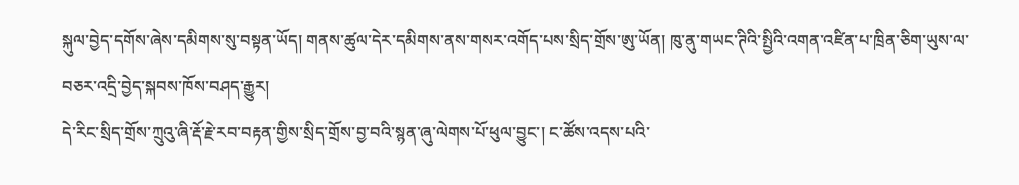སྐུལ་བྱེད་དགོས་ཞེས་དམིགས་སུ་བསྟན་ཡོད། གནས་ཚུལ་དེར་དམིགས་ནས་གསར་འགོད་པས་སྲིད་གྲོས་ཨུ་ཡོན། ཁུ་ནུ་གཡང་ཊིའི་སྤྱིའི་འགན་འཛིན་པ་ཁྲིན་ཅིག་ཡུས་ལ་བཅར་འདྲི་བྱེད་སྐབས་ཁོས་བཤད་རྒྱུར།
དེ་རིང་སྲིད་གྲོས་ཀྲུའུ་ཞི་རྡོ་རྗེ་རབ་བརྟན་གྱིས་སྲིད་གྲོས་བྱ་བའི་སྙན་ཞུ་ལེགས་པོ་ཕུལ་བྱུང་། ང་ཚོས་འདས་པའི་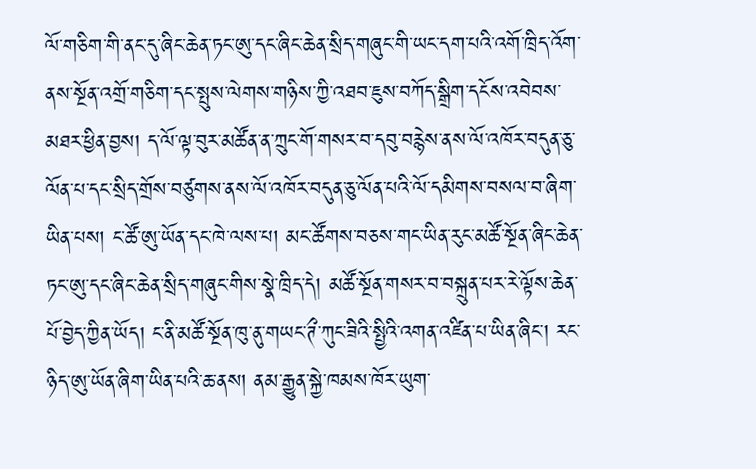ལོ་གཅིག་གི་ནང་དུ་ཞིང་ཆེན་ཏང་ཨུ་དང་ཞིང་ཆེན་སྲིད་གཞུང་གི་ཡང་དག་པའི་འགོ་ཁྲིད་འོག་ནས་སྔོན་འགྲོ་གཅིག་དང་སྤུས་ལེགས་གཉིས་ཀྱི་འཐབ་ཇུས་བཀོད་སྒྲིག་དངོས་འབེབས་མཐར་ཕྱིན་བྱས། ད་ལོ་ལྟ་བུར་མཚོན་ན་ཀྲུང་གོ་གསར་བ་དབུ་བརྙེས་ནས་ལོ་འཁོར་བདུན་ཅུ་ལོན་པ་དང་སྲིད་གྲོས་བཙུགས་ནས་ལོ་འཁོར་བདུན་ཅུ་ལོན་པའི་ལོ་དམིགས་བསལ་བ་ཞིག་ཡིན་པས། ང་ཚོ་ཨུ་ཡོན་དང་ཁེ་ལས་པ། མང་ཚོགས་བཅས་གང་ཡིན་རུང་མཚོ་སྔོན་ཞིང་ཆེན་ཏང་ཨུ་དང་ཞིང་ཆེན་སྲིད་གཞུང་གིས་སྣེ་ཁྲིད་དེ། མཚོ་སྔོན་གསར་བ་བསྐྲུན་པར་རེ་ལྟོས་ཆེན་པོ་བྱེད་ཀྱིན་ཡོད། ང་ནི་མཚོ་སྔོན་ཁུ་ནུ་གཡང་ཊྀ་ཀུང་ཟིའི་སྤྱིའི་འགན་འཛིན་པ་ཡིན་ཞིང་། རང་ཉིད་ཨུ་ཡོན་ཞིག་ཡིན་པའི་ཆ་ནས། ནམ་རྒྱུན་སྐྱེ་ཁམས་ཁོར་ཡུག་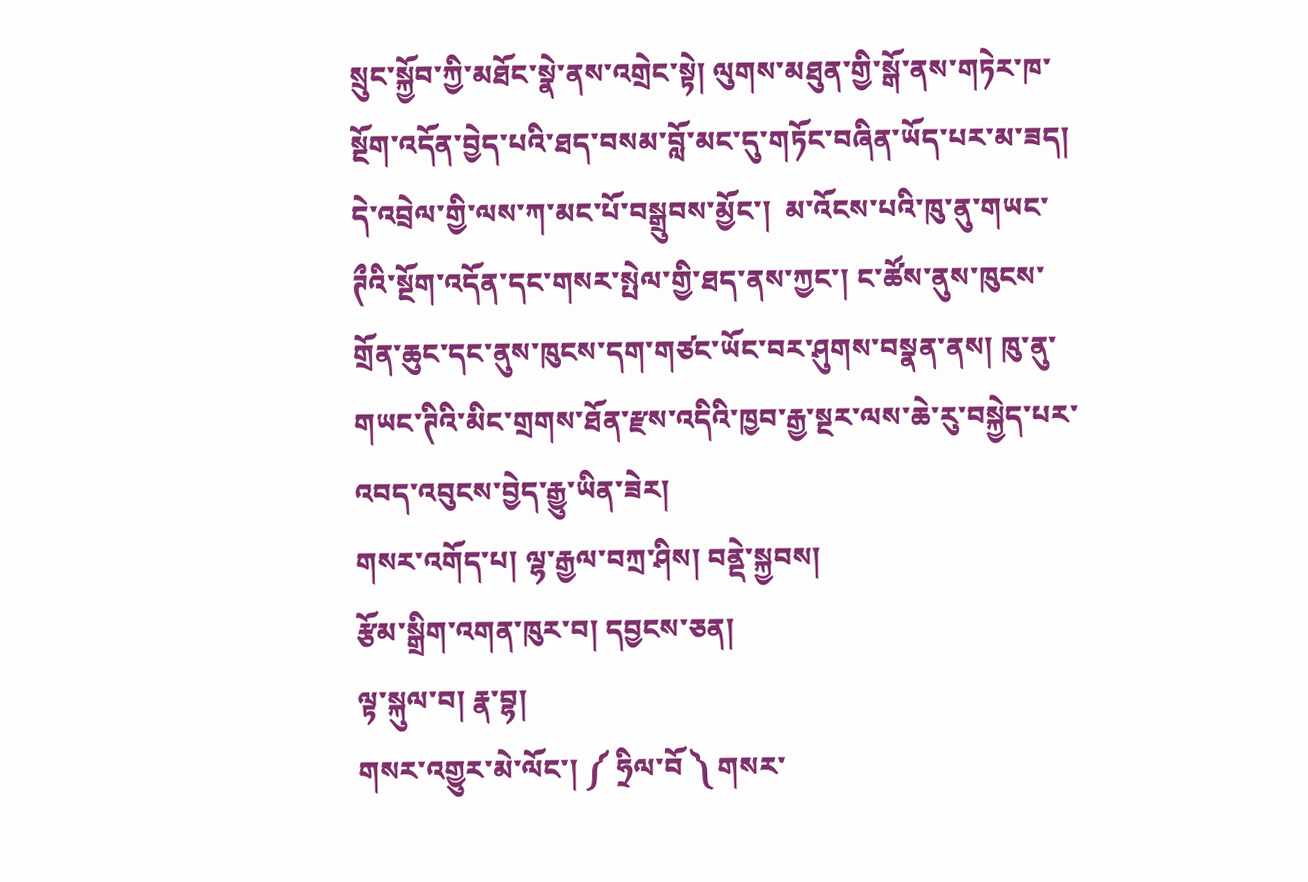སྲུང་སྐྱོབ་ཀྱི་མཐོང་སྣེ་ནས་འགྲེང་སྟེ། ལུགས་མཐུན་གྱི་སྒོ་ནས་གཏེར་ཁ་སྔོག་འདོན་བྱེད་པའི་ཐད་བསམ་བློ་མང་དུ་གཏོང་བཞིན་ཡོད་པར་མ་ཟད། དེ་འབྲེལ་གྱི་ལས་ཀ་མང་པོ་བསྒྲུབས་མྱོང་།  མ་འོངས་པའི་ཁུ་ནུ་གཡང་ཊྀའི་སྔོག་འདོན་དང་གསར་སྤེལ་གྱི་ཐད་ནས་ཀྱང་། ང་ཚོས་ནུས་ཁུངས་གྲོན་ཆུང་དང་ནུས་ཁུངས་དག་གཙང་ཡོང་བར་ཤུགས་བསྣན་ནས། ཁུ་ནུ་གཡང་ཊིའི་མིང་གྲགས་ཐོན་རྫས་འདིའི་ཁྱབ་རྒྱ་སྔར་ལས་ཆེ་རུ་བསྐྱེད་པར་འབད་འབུངས་བྱེད་རྒྱུ་ཡིན་ཟེར།
གསར་འགོད་པ། ལྷ་རྒྱལ་བཀྲ་ཤིས། བནྡེ་སྐྱབས།
རྩོམ་སྒྲིག་འགན་ཁུར་བ། དབྱངས་ཅན།
ལྟ་སྐུལ་བ། རྣ་བྷ།
གསར་འགྱུར་མེ་ལོང་། ༼ ཧྲིལ་བོ ༽ གསར་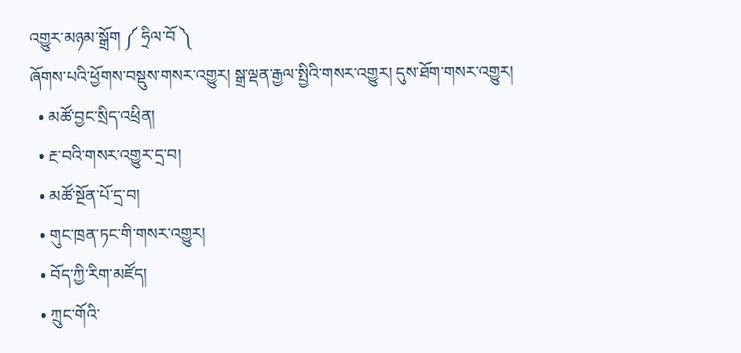འགྱུར་མཉམ་སྒྲོག ༼ ཧྲིལ་བོ ༽
ཞོགས་པའི་ཕྱོགས་བསྡུས་གསར་འགྱུར། སྒྲ་ལྡན་རྒྱལ་སྤྱིའི་གསར་འགྱུར། དུས་ཐོག་གསར་འགྱུར།
  • མཚོ་བྱང་སྲིད་འཕྲིན།
  • རྔ་བའི་གསར་འགྱུར་དྲ་བ།
  • མཚོ་སྔོན་པོ་དྲ་བ།
  • གུང་ཁྲན་ཏང་གི་གསར་འགྱུར།
  • བོད་ཀྱི་རིག་མཛོད།
  • ཀྲུང་གོའི་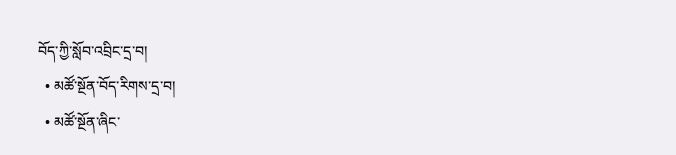བོད་ཀྱི་སློབ་འབྲིང་དྲ་བ།
  • མཚོ་སྔོན་བོད་རིགས་དྲ་བ།
  • མཚོ་སྔོན་ཞིང་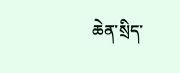ཆེན་སྲིད་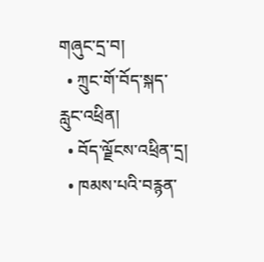གཞུང་དྲ་བ།
  • ཀྲུང་གོ་བོད་སྐད་རླུང་འཕྲིན།
  • བོད་ལྗོངས་འཕྲིན་དྲ།
  • ཁམས་པའི་བརྙན་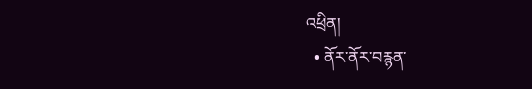འཕྲིན།
  • ནོར་ནོར་བརྙན་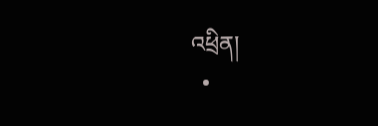འཕྲིན།
  •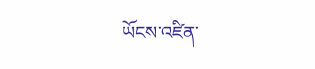ཡོངས་འཛིན་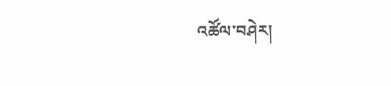འཚོལ་བཤེར།